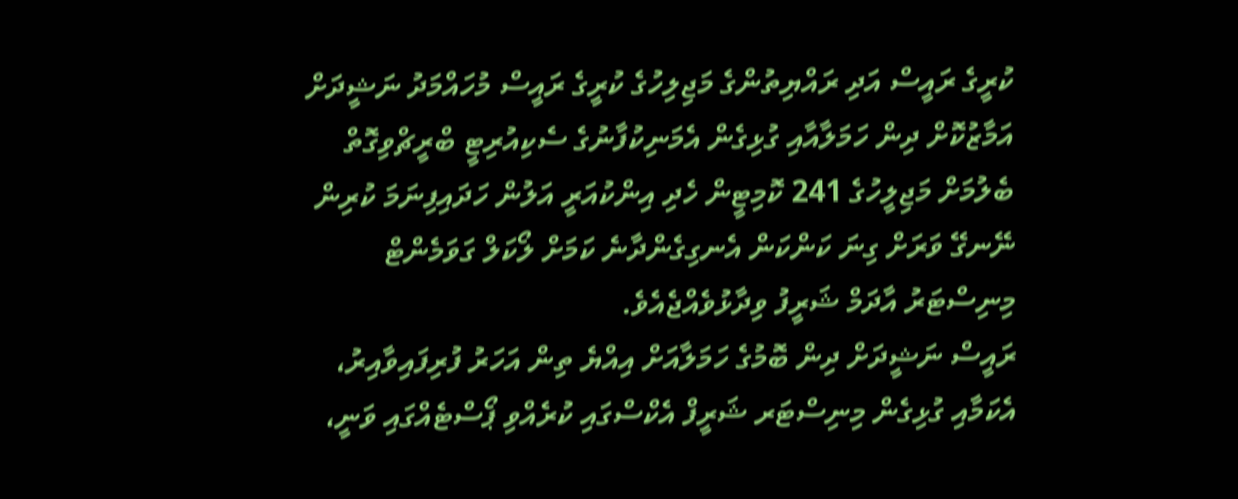ކުރީގެ ރައީސް އަދި ރައްޔިތުންގެ މަޖިލިހުގެ ކުރީގެ ރައީސް މުހައްމަދު ނަޝީދަށް އަމާޒުކޮށް ދިން ހަމަލާއާއި ގުޅިގެން އެމަނިކުފާނުގެ ސެކިއުރިޓީ ބްރީޗްވިގޮތް ބެލުމަށް މަޖިލީހުގެ 241 ކޮމިޓީން ހެދި އިންކުއަރީ އަލުން ހަދައިފިނަމަ ކުރިން ނޭނގޭ ވަރަށް ގިނަ ކަންކަން އެނގިގެންދާނެ ކަމަށް ލޯކަލް ގަވަމެންޓް މިނިސްޓަރު އާދަމް ޝަރީފު ވިދާޅުވެއްޖެއެވެ.
ރައީސް ނަޝީދަށް ދިން ބޮމުގެ ހަމަލާއަށް އިއްޔެ ތިން އަހަރު ފުރިފައިވާއިރު، އެކަމާއި ގުޅިގެން މިނިސްޓަރ ޝަރީފް އެކްސްގައި ކުރެއްވި ޕޯސްޓެއްގައި ވަނީ،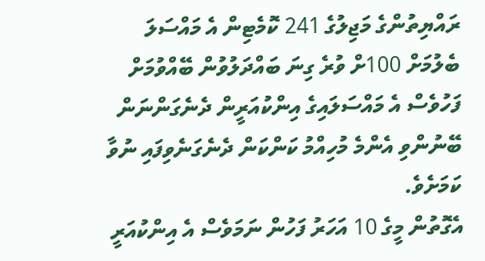ރައްޔިތުންގެ މަޖިލުގެ 241 ކޮމެޓިން އެ މައްސަލަ ބެލުމަށް 100ށް ވުރެ ގިނަ ބައްދަލުވުން ބޭއްވުމަށް ފަހުވެސް އެ މައްސަލައިގެ އިންކުއަރީން ދެނެގަންނަން ބޭނުންވި އެންމެ މުހިއްމު ކަންކަން ދެނެގަނެވިފައި ނުވާ ކަމަށެވެ.
އެގޮތުން މީގެ 10 އަހަރު ފަހުން ނަމަވެސް އެ އިންކުއަރީ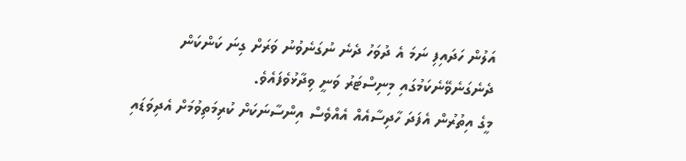އަލުން ހަދައިފި ނަމަ އެ ދުވަހު ދެނެ ނުގަނެވުނު ވަރަށް ގިނަ ކަންކަން ދެނެގަނެވޭނެކަމުގައި މިނިސްޓަރު ވަނީ ވިދާޅުވެފައެވެ.
މީގެ އިތުރުން އެފަދަ ހާދިސާއެއް އެއްވެސް އިންސާނަކަށް ކުރިމަތިވުމަށް އެދިވަޑައި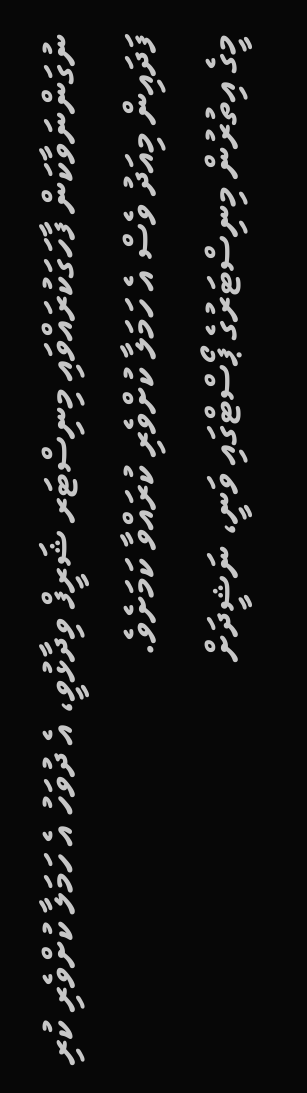ނުގަންނަވާކަން ފާހަގަކުރައްވައި މިނިސްޓަރ ޝަރީފް ވިދާޅުވީ، އެ ދުވަހު އެ ހަމަލާ ކުށްވެރި ކުރި ފަދައިން މިއަދު ވެސް އެ ހަމަލާ ކުށްވެރި ކުރައްވާ ކަމަށެވެ.
މީގެ އިތުރުން މިނިސްޓަރުގެ ޕޯސްޓްގައި ވަނީ، ނަޝީދަށް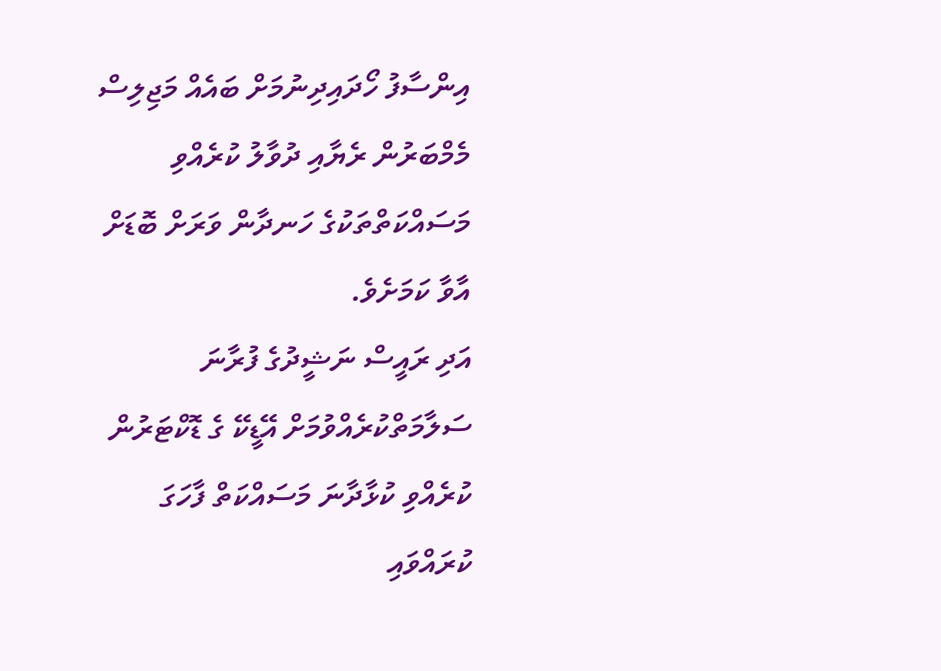އިންސާފު ހޯދައިދިނުމަށް ބައެއް މަޖިލިސް މެމްބަރުން ރެޔާއި ދުވާލު ކުރެއްވި މަސައްކަތްތަކުގެ ހަނދާން ވަރަށް ބޮޑަށް އާވާ ކަމަށެވެ.
އަދި ރައީސް ނަޝީދުގެ ފުރާނަ ސަލާމަތްކުރެއްވުމަށް އޭޑީކޭ ގެ ޑޮކްޓަރުން ކުރެއްވި ކުޅާދާނަ މަސައްކަތް ފާހަގަ ކުރައްވައި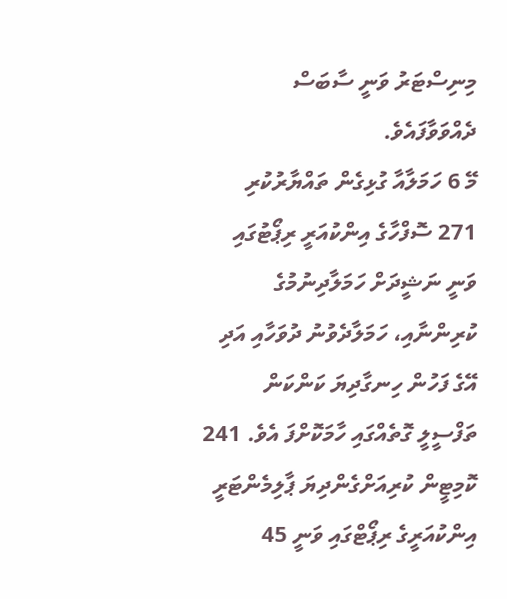މިނިސްޓަރު ވަނީ ސާބަސް ދެއްވަވާފައެވެ.
މޭ 6 ހަމަލާއާ ގުޅިގެން ތައްޔާރުކުރި 271 ސޮފްހާގެ އިންކުއަރީ ރިޕޯޓުގައި ވަނީ ނަޝީދަށް ހަމަލާދިނުމުގެ ކުރިންނާއި، ހަމަލާދެވުނު ދުވަހާއި އަދި އޭގެ ފަހުން ހިނގާދިޔަ ކަންކަން ތަފްސީލީ ގޮތެއްގައި ހާމަކޮށްފަ އެވެ. 241 ކޮމިޓީން ކުރިއަށްގެންދިޔަ ޕާލިމެންޓަރީ އިންކުއަރީގެ ރިޕޯޓްގައި ވަނީ 45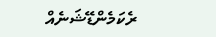ރެކަމެންޑޭޝަނެއް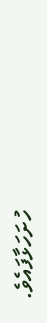ހުށަހަޅާފައެވެ.